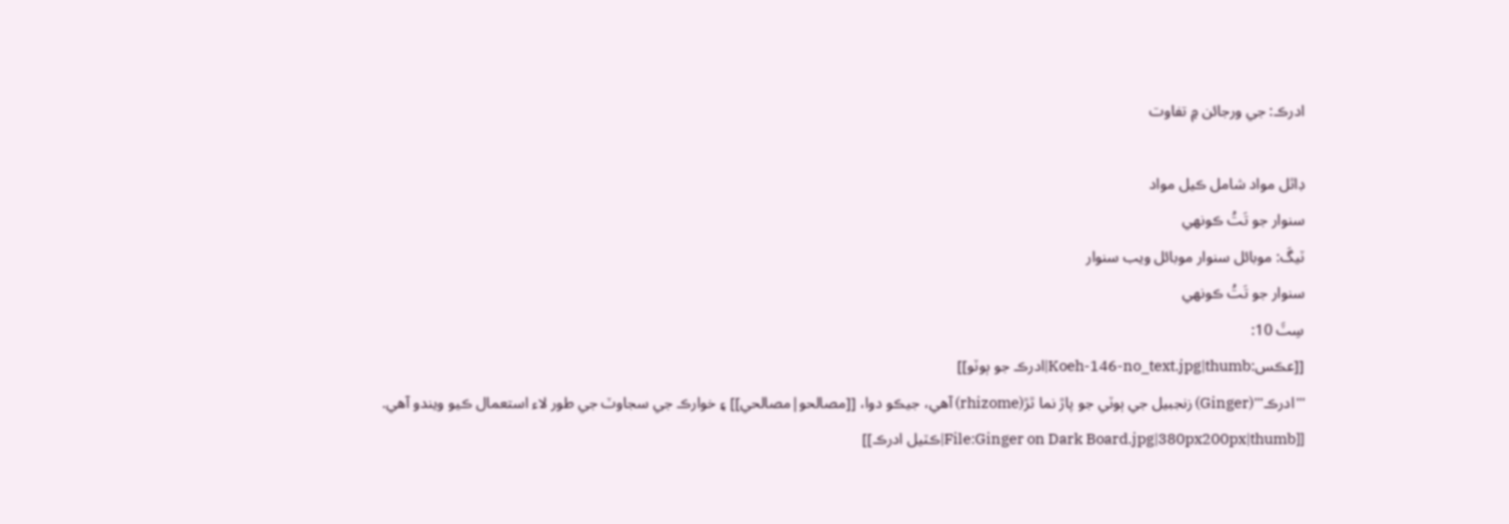ادرڪ: جي ورجائن ۾ تفاوت

ڊاٿل مواد شامل ڪيل مواد
سنوار جو تَتُ ڪونهي
ٽيگَ: موبائل سنوار موبائل ويب سنوار
سنوار جو تَتُ ڪونهي
سِٽَ 10:
[[عڪس:Koeh-146-no_text.jpg|thumb|ادرڪ جو ٻوٽو]]
'''ادرڪ'''(Ginger) زنجبيل جي ٻوٽي جو پاڙ نما ٿڙ(rhizome) آهي، جيڪو دوا، [[مصالحو|مصالحي]] ۽ خوارڪ جي سجاوٽ جي طور لاء استعمال ڪيو ويندو آهي.
[[File:Ginger on Dark Board.jpg|380px200px|thumb|ڪٽيل ادرڪ]]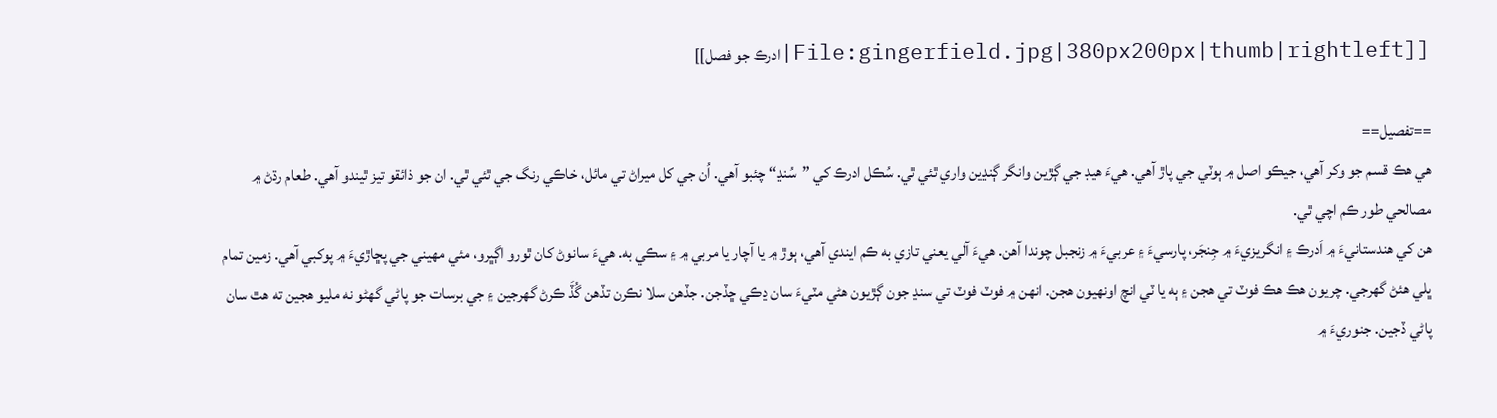[[File:gingerfield.jpg|380px200px|thumb|rightleft|ادرڪ جو فصل]]

==تفصيل==
ھي ھڪ قسم جو وکر آھي، جيڪو اصل ۾ ٻوٽي جي پاڙ آهي. هيءَ هيڊ جي ڳڙين وانگر ڳنڍين واري ٿئي ٿي. سُڪل ادرڪ کي ”سُنڍ“ چئبو آهي. اُن جي کل ميراڻ تي مائل، خاڪي رنگ جي ٿئي ٿي. ان جو ذائقو تيز ٿيندو آهي. طعام رڌڻ ۾ مصالحي طور ڪم اچي ٿي.
هن کي هندستانيءَ ۾ اَدرڪ ۽ انگريزيءَ ۾ جِنجَر، پارسيءَ ۽ عربيءَ ۾ زنجبل چوندا آهن. هيءَ آلي يعني تازي به ڪم ايندي آهي، ٻوڙ ۾ يا آچار يا مربي ۾ ۽ سڪي به. هيءَ سانوڻ کان ٿورو اڳڀرو، مئي مهيني جي پڇاڙيءَ ۾ پوکبي آهي. زمين تمام ڀلي هئڻ گهرجي. چريون هڪ هڪ فوٽ تي هجن ۽ ٻه يا ٽي انچ اونهيون هجن. انهن ۾ فوٽ فوٽ تي سنڍ جون ڳڙيون هڻي مٽيءَ سان ڍڪي ڇڏجن. جڏهن سلا نڪرن تڏهن گُڏَ ڪرڻ گهرجين ۽ جي برسات جو پاڻي گهڻو نه مليو هجين ته هٿ سان پاڻي ڏجين. جنوريءَ ۾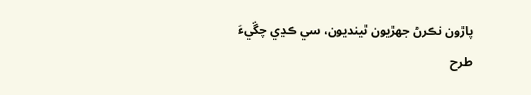پاڙون نڪرڻ جهڙيون ٿينديون، سي ڪڍي چڱيءَ طرح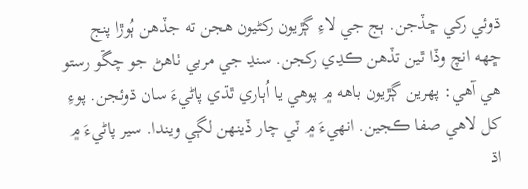ڌوئي رکي ڇڏجن. ٻج جي لاءِ ڳڙيون رکڻيون هجن ته جڏهن ٻُوڙا پنج ڇهه انچ وڏا ٿين تڏهن ڪڍي رکجن. سنڍ جي مربي ٺاهڻ جو چڱو رستو هي آهي: پهرين ڳڙيون باهه ۾ پوهي يا اُٻاري ٿڌي پاڻيءَ سان ڌوئجن. پوءِ کل لاهي صفا ڪجين. انهيءَ ۾ ٽي چار ڏينهن لڳي ويندا. سير پاڻيءَ ۾ اڌ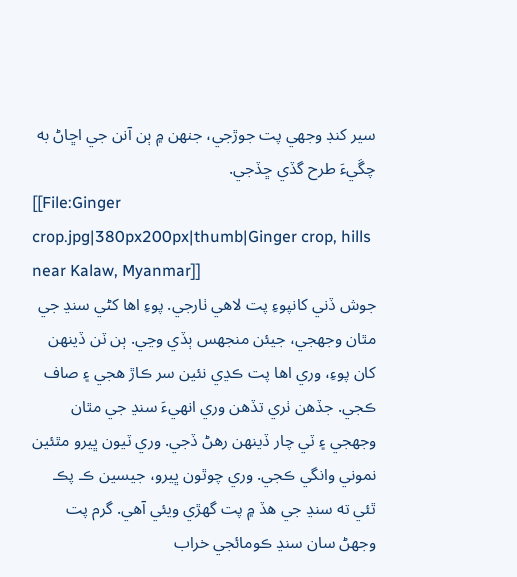سير کنڊ وجهي پت جوڙجي، جنهن ۾ ٻن آنن جي اڇاڻ به چڱيءَ طرح گڏي ڇڏجي.
[[File:Ginger crop.jpg|380px200px|thumb|Ginger crop, hills near Kalaw, Myanmar]]
جوش ڏني کانپوءِ پت لاهي ٺارجي. پوءِ اها کڻي سنڍ جي مٿان وجهجي، جيئن منجهس ٻڏي وڃي. ٻن ٽن ڏينهن کان پوءِ، وري اها پت ڪڍي نئين سر ڪاڙ هجي ۽ صاف ڪجي. جڏهن ٺري تڏهن وري انهيءَ سنڍ جي مٿان وجهجي ۽ ٽي چار ڏينهن رهڻ ڏجي. وري ٽيون ڀيرو مٿئين نموني وانگي ڪجي. وري چوٿون ڀيرو، جيسين ڪ پڪ ٿئي ته سنڍ جي هڏ ۾ پت گهڙي ويئي آهي. گرم پت وجهڻ سان سنڍ ڪومائجي خراب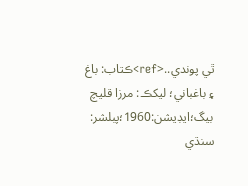ٿي پوندي..<ref>ڪتاب: باغ ۽ باغباني؛ ليکڪ: مرزا قليچ بيگ؛ايڊيشن:1960؛پبلشر: سنڌي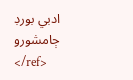ادبي بورڊ ڄامشورو
</ref>